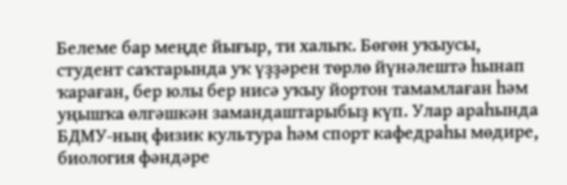Белеме бар меңде йығыр, ти халыҡ. Бөгөн уҡыусы, студент саҡтарында уҡ үҙҙәрен төрлө йүнәлештә һынап ҡараған, бер юлы бер нисә уҡыу йортон тамамлаған һәм уңышҡа өлгәшкән замандаштарыбыҙ күп. Улар араһында БДМУ-ның физик культура һәм спорт кафедраһы мөдире, биология фәндәре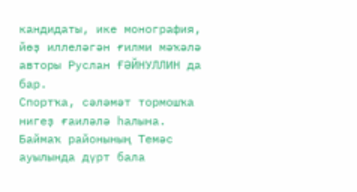кандидаты, ике монография, йөҙ иллеләгән ғилми мәҡәлә авторы Руслан ҒӘЙНУЛЛИН да бар.
Спортҡа, сәләмәт тормошҡа нигеҙ ғаиләлә һалына. Баймаҡ районының Темәс ауылында дүрт бала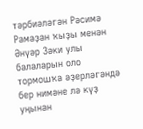тәрбиәләгән Рәсимә Рамаҙан ҡыҙы менән Әнүәр Зәки улы балаларын оло тормошҡа әҙерләгәндә бер нимәне лә күҙ уңынан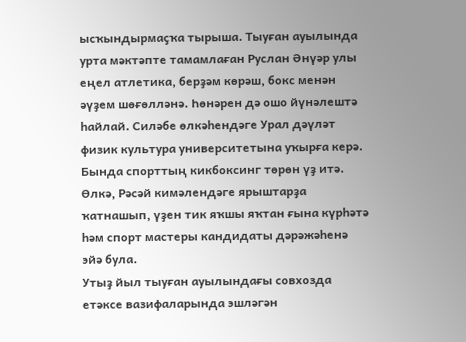ысҡындырмаҫҡа тырыша. Тыуған ауылында урта мәктәпте тамамлаған Руслан Әнүәр улы еңел атлетика, берҙәм көрәш, бокс менән әүҙем шөғөлләнә. Һөнәрен дә ошо йүнәлештә һайлай. Силәбе өлкәһендәге Урал дәүләт физик культура университетына уҡырға керә. Бында спорттың кикбоксинг төрөн үҙ итә. Өлкә, Рәсәй кимәлендәге ярыштарҙа ҡатнашып, үҙен тик яҡшы яҡтан ғына күрһәтә һәм спорт мастеры кандидаты дәрәжәһенә эйә була.
Утыҙ йыл тыуған ауылындағы совхозда етәксе вазифаларында эшләгән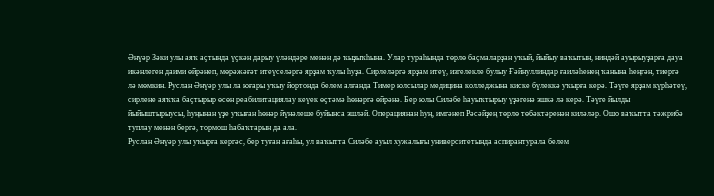Әнүәр Зәки улы аяҡ аҫтында үҫкән дарыу үләндәре менән дә ҡыҙыҡһына. Улар тураһында төрлө баҫмаларҙан уҡый, йыйыу ваҡытын, ниндәй ауырыуҙарға дауа икәнлеген даими өйрәнеп, мөрәжәғәт итеүселәргә ярҙам ҡулы һуҙа. Сирлеләргә ярҙам итеү, изгелекле булыу Ғәйнуллиндар ғаиләһенең ҡанына һеңгән, тиергә лә мөмкин. Руслан Әнүәр улы ла юғары уҡыу йортонда белем алғанда Тимер юлсылар медицина колледжына киске бүлеккә уҡырға керә. Тәүге ярҙам күрһәтеү, сирлене аяҡҡа баҫтырыр өсөн реабилитациялау кеүек өҫтәмә һөнәргә өйрәнә. Бер юлы Силәбе һауыҡтырыу үҙәгенә эшкә лә керә. Тәүге йылды йыйыштырыусы, һуңынан үҙе уҡыған һөнәр йүнәлеше буйынса эшләй. Операциянан һуң, имгәнеп Рәсәйҙең төрлө төбәктәренән киләләр. Ошо ваҡытта тәжрибә туплау менән бергә, тормош һабаҡтарын да ала.
Руслан Әнүәр улы уҡырға кергәс, бер туған ағаһы, ул ваҡытта Силәбе ауыл хужалығы университетында аспирантурала белем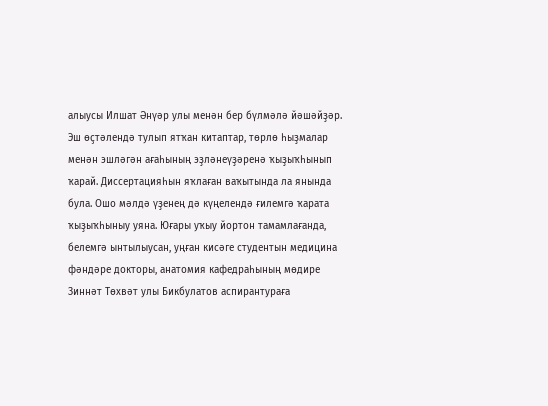алыусы Илшат Әнүәр улы менән бер бүлмәлә йәшәйҙәр. Эш өҫтәлендә тулып ятҡан китаптар, төрлө һыҙмалар менән эшләгән ағаһының эҙләнеүҙәренә ҡыҙыҡһынып ҡарай. Диссертацияһын яҡлаған ваҡытында ла янында була. Ошо мәлдә үҙенең дә күңелендә ғилемгә ҡарата ҡыҙыҡһыныу уяна. Юғары уҡыу йортон тамамлағанда, белемгә ынтылыусан, уңған кисәге студентын медицина фәндәре докторы, анатомия кафедраһының мөдире Зиннәт Төхвәт улы Бикбулатов аспирантураға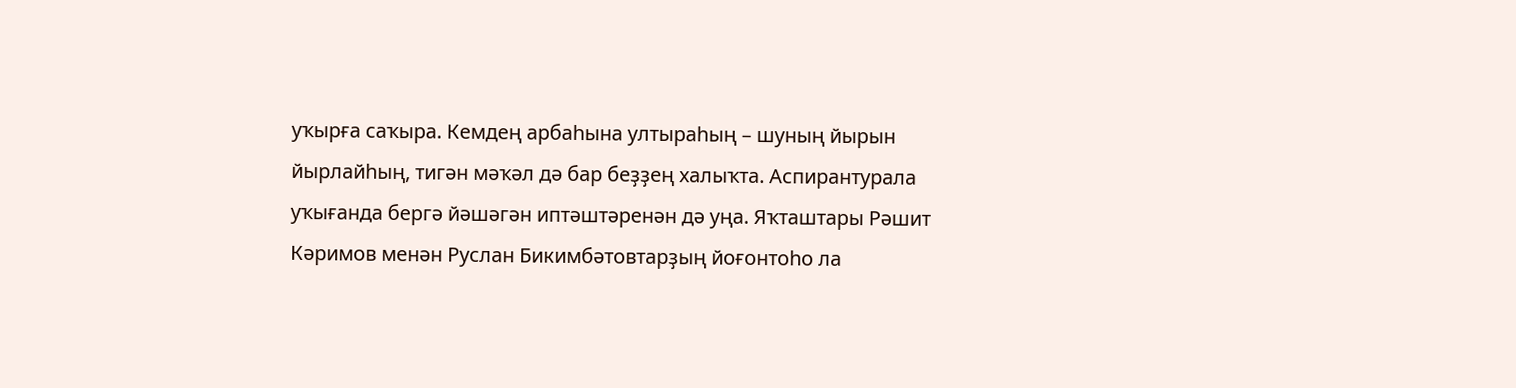уҡырға саҡыра. Кемдең арбаһына ултыраһың – шуның йырын йырлайһың, тигән мәҡәл дә бар беҙҙең халыҡта. Аспирантурала уҡығанда бергә йәшәгән иптәштәренән дә уңа. Яҡташтары Рәшит Кәримов менән Руслан Бикимбәтовтарҙың йоғонтоһо ла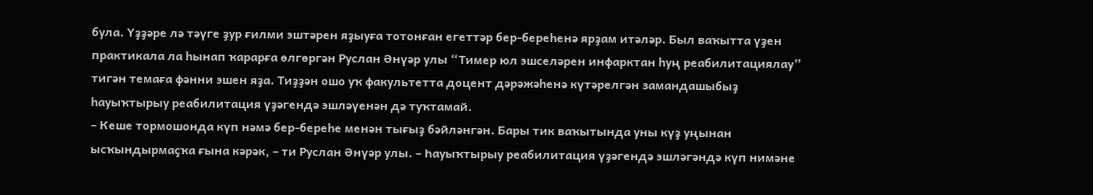була. Үҙҙәре лә тәүге ҙур ғилми эштәрен яҙыуға тотонған егеттәр бер-береһенә ярҙам итәләр. Был ваҡытта үҙен практикала ла һынап ҡарарға өлгөргән Руслан Әнүәр улы “Тимер юл эшселәрен инфарктан һуң реабилитациялау” тигән темаға фәнни эшен яҙа. Тиҙҙән ошо уҡ факультетта доцент дәрәжәһенә күтәрелгән замандашыбыҙ һауыҡтырыу реабилитация үҙәгендә эшләүенән дә туҡтамай.
– Кеше тормошонда күп нәмә бер-береһе менән тығыҙ бәйләнгән. Бары тик ваҡытында уны күҙ уңынан ысҡындырмаҫҡа ғына кәрәк, – ти Руслан Әнүәр улы. – Һауыҡтырыу реабилитация үҙәгендә эшләгәндә күп нимәне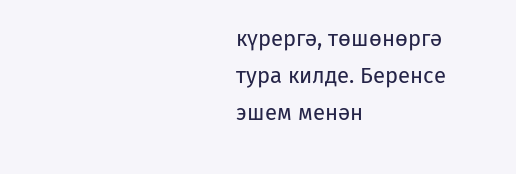күрергә, төшөнөргә тура килде. Беренсе эшем менән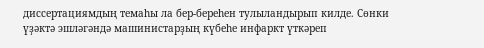диссертациямдың темаһы ла бер-береһен тулыландырып килде. Сөнки үҙәктә эшләгәндә машинистарҙың күбеһе инфаркт үткәреп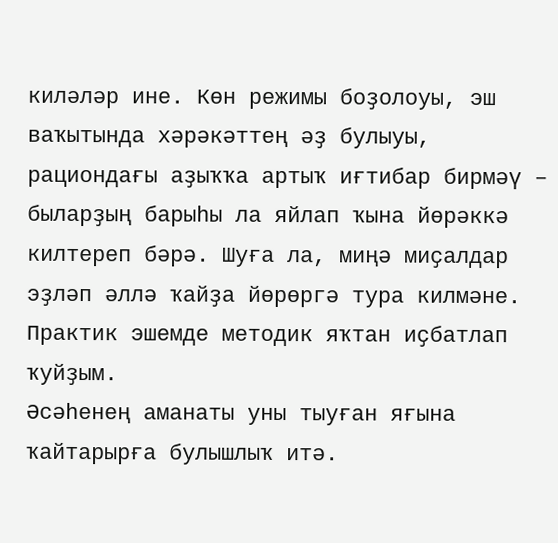киләләр ине. Көн режимы боҙолоуы, эш ваҡытында хәрәкәттең әҙ булыуы, рациондағы аҙыҡҡа артыҡ иғтибар бирмәү – быларҙың барыһы ла яйлап ҡына йөрәккә килтереп бәрә. Шуға ла, миңә миҫалдар эҙләп әллә ҡайҙа йөрөргә тура килмәне. Практик эшемде методик яҡтан иҫбатлап ҡуйҙым.
Әсәһенең аманаты уны тыуған яғына ҡайтарырға булышлыҡ итә.